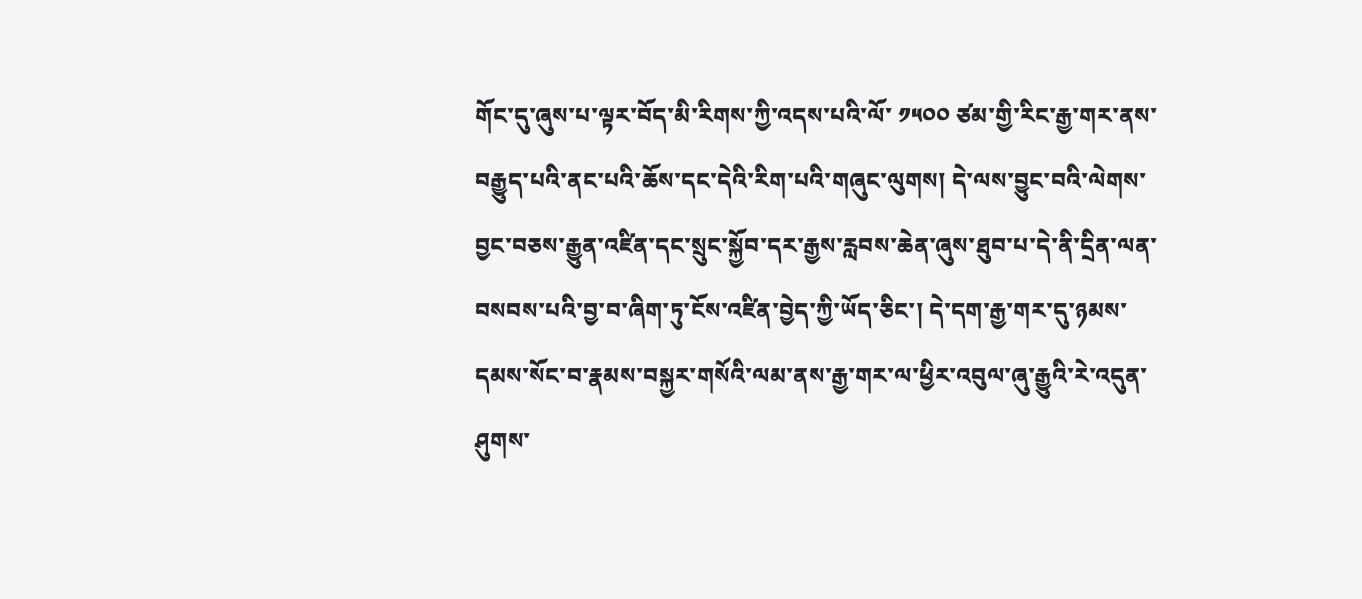གོང་དུ་ཞུས་པ་ལྟར་བོད་མི་རིགས་ཀྱི་འདས་པའི་ལོ་ ༡༥༠༠ ཙམ་གྱི་རིང་རྒྱ་གར་ནས་བརྒྱུད་པའི་ནང་པའི་ཆོས་དང་དེའི་རིག་པའི་གཞུང་ལུགས། དེ་ལས་བྱུང་བའི་ལེགས་བྱང་བཅས་རྒྱུན་འཛིན་དང་སྲུང་སྐྱོབ་དར་རྒྱས་རླབས་ཆེན་ཞུས་ཐུབ་པ་དེ་ནི་དྲིན་ལན་བསབས་པའི་བྱ་བ་ཞིག་ཏུ་ངོས་འཛིན་བྱེད་ཀྱི་ཡོད་ཅིང་། དེ་དག་རྒྱ་གར་དུ་ཉམས་དམས་སོང་བ་རྣམས་བསྐྱར་གསོའི་ལམ་ནས་རྒྱ་གར་ལ་ཕྱིར་འབུལ་ཞུ་རྒྱུའི་རེ་འདུན་ཤུགས་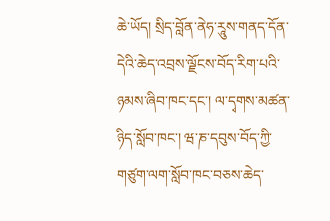ཆེ་ཡོད། སྲིད་བློན་ནེཧ་རཱུས་གནད་དོན་དེའི་ཆེད་འབྲས་ལྗོངས་བོད་རིག་པའི་ཉམས་ཞིབ་ཁང་དང་། ལ་དྭགས་མཚན་ཉིད་སློབ་ཁང་། ཝ་ཎ་དབུས་བོད་ཀྱི་གཙུག་ལག་སློབ་ཁང་བཅས་ཆེད་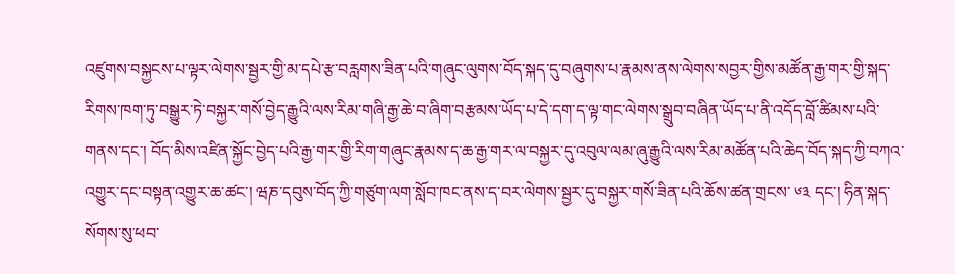འཛུགས་བསྐྱངས་པ་ལྟར་ལེགས་སྦྱར་གྱི་མ་དཔེ་རྩ་བརླགས་ཟིན་པའི་གཞུང་ལུགས་བོད་སྐད་དུ་བཞུགས་པ་རྣམས་ནས་ལེགས་སབྱར་གྱིས་མཚོན་རྒྱ་གར་གྱི་སྐད་རིགས་ཁག་ཏུ་བསྒྱུར་ཏེ་བསྐྱར་གསོ་བྱེད་རྒྱུའི་ལས་རིམ་གཞི་རྒྱ་ཆེ་བ་ཞིག་བརྩམས་ཡོད་པ་དེ་དག་ད་ལྟ་གང་ལེགས་སྒྲུབ་བཞིན་ཡོད་པ་ནི་འདོད་བློ་ཚིམས་པའི་གནས་དང་། བོད་མིས་འཛིན་སྐྱོང་བྱེད་པའི་རྒྱ་གར་གྱི་རིག་གཞུང་རྣམས་ད་ཆ་རྒྱ་གར་ལ་བསྐྱར་དུ་འབུལ་ལམ་ཞུ་རྒྱུའི་ལས་རིམ་མཚོན་པའི་ཆེད་བོད་སྐད་ཀྱི་བཀའ་འགྱུར་དང་བསྟན་འགྱུར་ཆ་ཚང་། ཝཎ་དབུས་བོད་ཀྱི་གཙུག་ལག་སློབ་ཁང་ནས་ད་བར་ལེགས་སྦྱར་དུ་བསྐྱར་གསོ་ཟིན་པའི་ཆོས་ཚན་གྲངས་ ༦༣ དང་། ཧིན་སྐད་སོགས་སུ་ཕབ་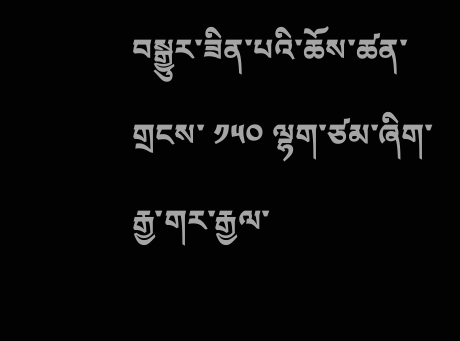བསྒྱུར་ཟིན་པའི་ཆོས་ཚན་གྲངས་ ༡༥༠ ལྷག་ཙམ་ཞིག་རྒྱ་གར་རྒྱལ་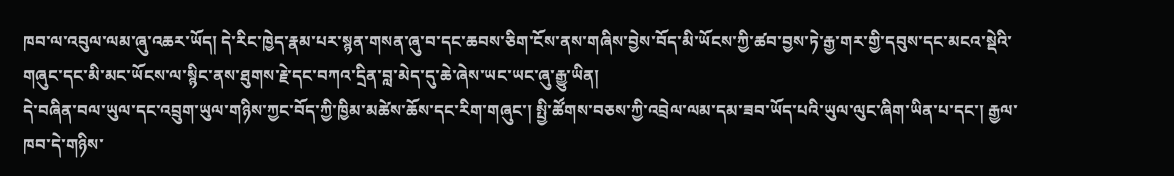ཁབ་ལ་འབུལ་ལམ་ཞུ་འཆར་ཡོད། དེ་རིང་ཁྱེད་རྣམ་པར་སྙན་གསན་ཞུ་བ་དང་ཆབས་ཅིག་ངོས་ནས་གཞིས་བྱེས་བོད་མི་ཡོངས་ཀྱི་ཚབ་བྱས་ཏེ་རྒྱ་གར་གྱི་དབུས་དང་མངའ་སྡེའི་གཞུང་དང་མི་མང་ཡོངས་ལ་སྙིང་ནས་ཐུགས་རྗེ་དང་བཀའ་དྲིན་བླ་མེད་དུ་ཆེ་ཞེས་ཡང་ཡང་ཞུ་རྒྱུ་ཡིན།
དེ་བཞིན་བལ་ཡུལ་དང་འབྲུག་ཡུལ་གཉིས་ཀྱང་བོད་ཀྱི་ཁྱིམ་མཚེས་ཆོས་དང་རིག་གཞུང་། སྤྱི་ཚོགས་བཅས་ཀྱི་འབྲེལ་ལམ་དམ་ཟབ་ཡོད་པའི་ཡུལ་ལུང་ཞིག་ཡིན་པ་དང་། རྒྱལ་ཁབ་དེ་གཉིས་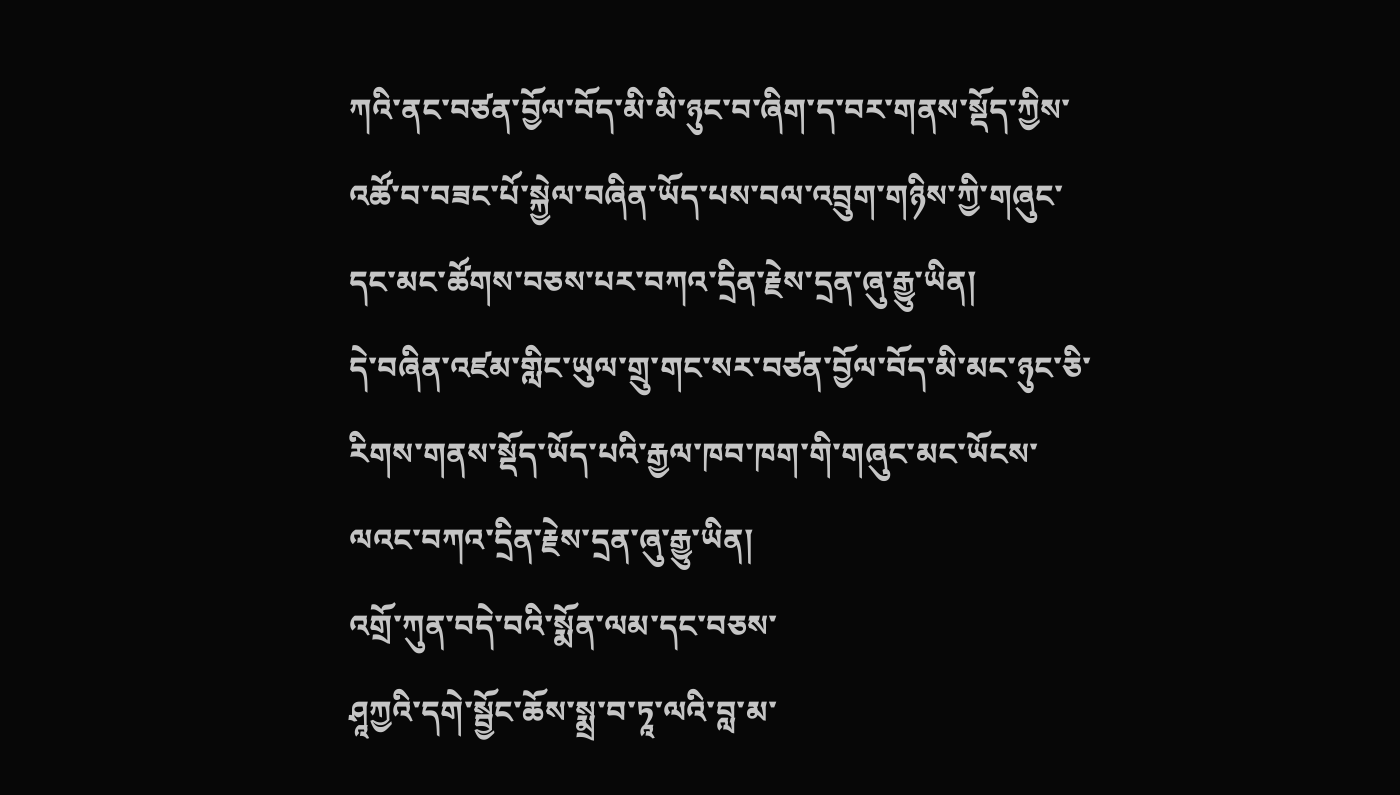ཀའི་ནང་བཙན་བྱོལ་བོད་མི་མི་ཉུང་བ་ཞིག་ད་བར་གནས་སྡོད་ཀྱིས་འཚོ་བ་བཟང་པོ་སྐྱེལ་བཞིན་ཡོད་པས་བལ་འབྲུག་གཉིས་ཀྱི་གཞུང་དང་མང་ཚོགས་བཅས་པར་བཀའ་དྲིན་རྗེས་དྲན་ཞུ་རྒྱུ་ཡིན།
དེ་བཞིན་འཛམ་གླིང་ཡུལ་གྲུ་གང་སར་བཙན་བྱོལ་བོད་མི་མང་ཉུང་ཅི་རིགས་གནས་སྡོད་ཡོད་པའི་རྒྱལ་ཁབ་ཁག་གི་གཞུང་མང་ཡོངས་ལའང་བཀའ་དྲིན་རྗེས་དྲན་ཞུ་རྒྱུ་ཡིན།
འགྲོ་ཀུན་བདེ་བའི་སྨོན་ལམ་དང་བཅས་
ཤཱཀྱའི་དགེ་སྦྱོང་ཆོས་སྨྲ་བ་ཏཱ་ལའི་བླ་མ་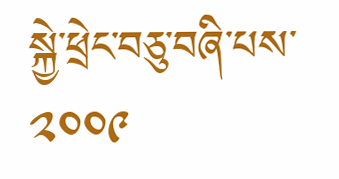སྐྱེ་ཕྲེང་བཅུ་བཞི་པས་ ༢༠༠༩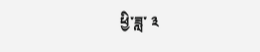ཕྱི་ཟླ་ ༣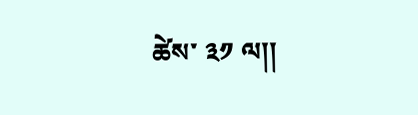ཚེས་ ༣༡ ལ།།